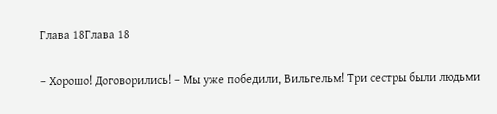Глава 18Глава 18

– Хорошо! Договорились! – Мы уже победили, Вильгельм! Три сестры были людьми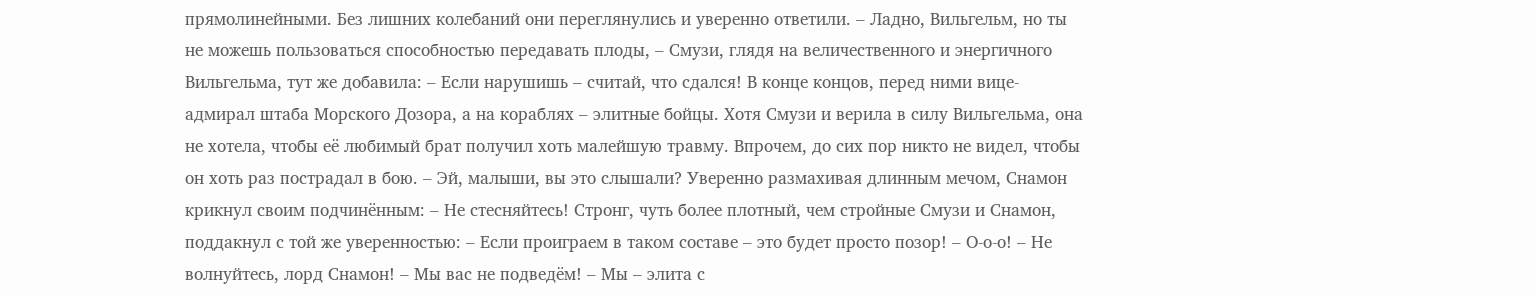прямолинейными. Без лишних колебаний они переглянулись и уверенно ответили. – Ладно, Вильгельм, но ты не можешь пользоваться способностью передавать плоды, – Смузи, глядя на величественного и энергичного Вильгельма, тут же добавила: – Если нарушишь – считай, что сдался! В конце концов, перед ними вице-адмирал штаба Морского Дозора, а на кораблях – элитные бойцы. Хотя Смузи и верила в силу Вильгельма, она не хотела, чтобы её любимый брат получил хоть малейшую травму. Впрочем, до сих пор никто не видел, чтобы он хоть раз пострадал в бою. – Эй, малыши, вы это слышали? Уверенно размахивая длинным мечом, Снамон крикнул своим подчинённым: – Не стесняйтесь! Стронг, чуть более плотный, чем стройные Смузи и Снамон, поддакнул с той же уверенностью: – Если проиграем в таком составе – это будет просто позор! – О-о-о! – Не волнуйтесь, лорд Снамон! – Мы вас не подведём! – Мы – элита с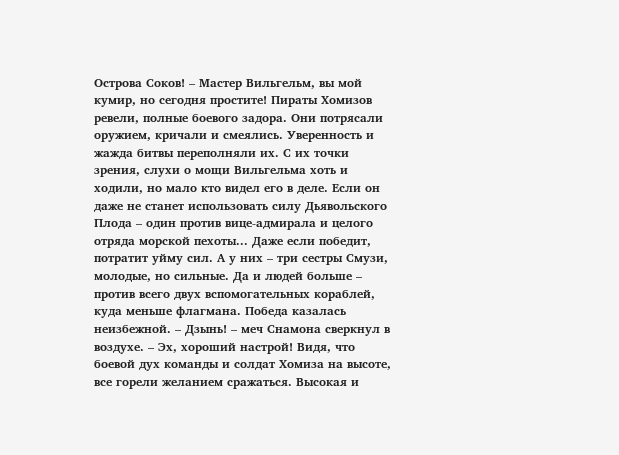Острова Соков! – Мастер Вильгельм, вы мой кумир, но сегодня простите! Пираты Хомизов ревели, полные боевого задора. Они потрясали оружием, кричали и смеялись. Уверенность и жажда битвы переполняли их. С их точки зрения, слухи о мощи Вильгельма хоть и ходили, но мало кто видел его в деле. Если он даже не станет использовать силу Дьявольского Плода – один против вице-адмирала и целого отряда морской пехоты... Даже если победит, потратит уйму сил. А у них – три сестры Смузи, молодые, но сильные. Да и людей больше – против всего двух вспомогательных кораблей, куда меньше флагмана. Победа казалась неизбежной. – Дзынь! – меч Снамона сверкнул в воздухе. – Эх, хороший настрой! Видя, что боевой дух команды и солдат Хомиза на высоте, все горели желанием сражаться. Высокая и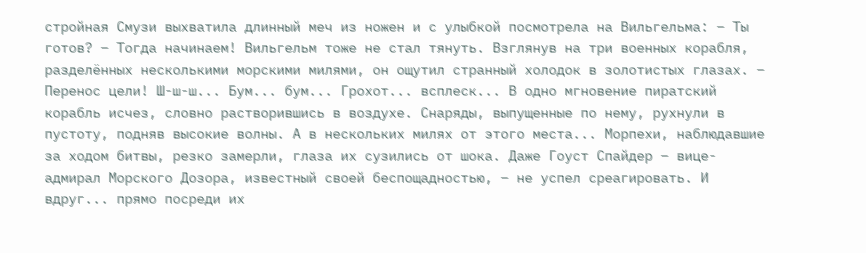стройная Смузи выхватила длинный меч из ножен и с улыбкой посмотрела на Вильгельма: – Ты готов? – Тогда начинаем! Вильгельм тоже не стал тянуть. Взглянув на три военных корабля, разделённых несколькими морскими милями, он ощутил странный холодок в золотистых глазах. – Перенос цели! Ш-ш-ш... Бум... бум... Грохот... всплеск... В одно мгновение пиратский корабль исчез, словно растворившись в воздухе. Снаряды, выпущенные по нему, рухнули в пустоту, подняв высокие волны. А в нескольких милях от этого места... Морпехи, наблюдавшие за ходом битвы, резко замерли, глаза их сузились от шока. Даже Гоуст Спайдер – вице-адмирал Морского Дозора, известный своей беспощадностью, – не успел среагировать. И вдруг... прямо посреди их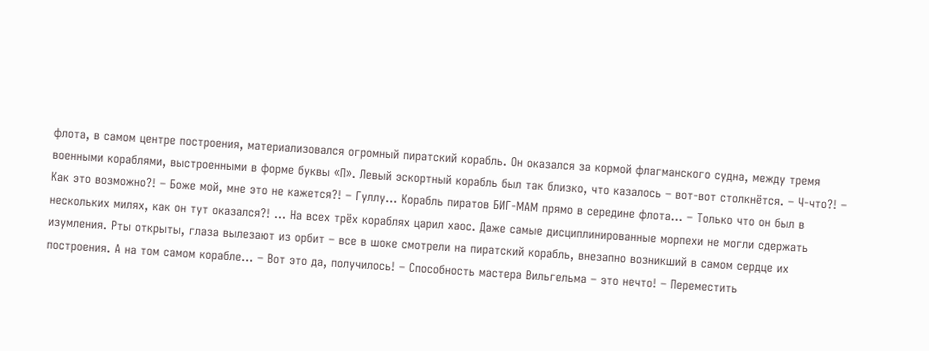флота, в самом центре построения, материализовался огромный пиратский корабль. Он оказался за кормой флагманского судна, между тремя военными кораблями, выстроенными в форме буквы «П». Левый эскортный корабль был так близко, что казалось – вот-вот столкнётся. – Ч-что?! – Как это возможно?! – Боже мой, мне это не кажется?! – Гуллу... Корабль пиратов БИГ-МАМ прямо в середине флота... – Только что он был в нескольких милях, как он тут оказался?! ... На всех трёх кораблях царил хаос. Даже самые дисциплинированные морпехи не могли сдержать изумления. Рты открыты, глаза вылезают из орбит – все в шоке смотрели на пиратский корабль, внезапно возникший в самом сердце их построения. А на том самом корабле... – Вот это да, получилось! – Способность мастера Вильгельма – это нечто! – Переместить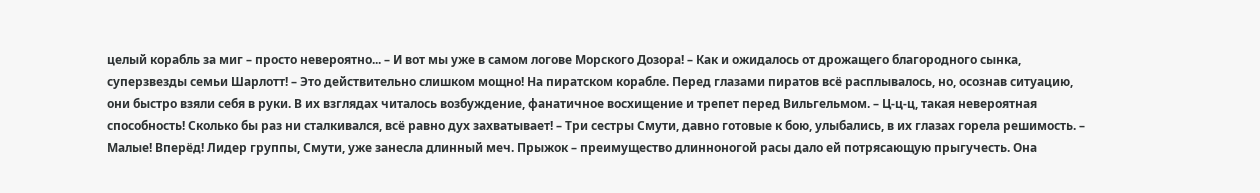целый корабль за миг – просто невероятно... – И вот мы уже в самом логове Морского Дозора! – Как и ожидалось от дрожащего благородного сынка, суперзвезды семьи Шарлотт! – Это действительно слишком мощно! На пиратском корабле. Перед глазами пиратов всё расплывалось, но, осознав ситуацию, они быстро взяли себя в руки. В их взглядах читалось возбуждение, фанатичное восхищение и трепет перед Вильгельмом. – Ц-ц-ц, такая невероятная способность! Сколько бы раз ни сталкивался, всё равно дух захватывает! – Три сестры Смути, давно готовые к бою, улыбались, в их глазах горела решимость. – Малые! Вперёд! Лидер группы, Смути, уже занесла длинный меч. Прыжок – преимущество длинноногой расы дало ей потрясающую прыгучесть. Она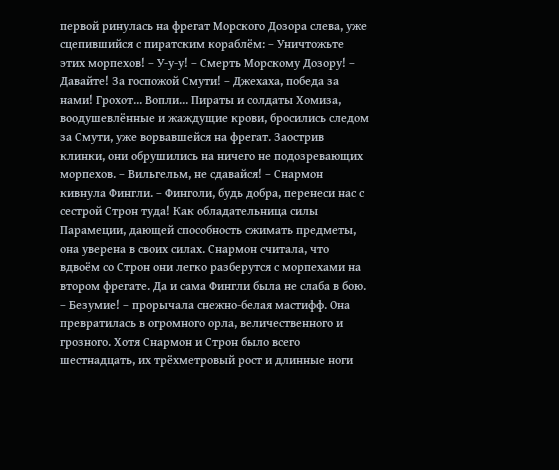первой ринулась на фрегат Морского Дозора слева, уже сцепившийся с пиратским кораблём: – Уничтожьте этих морпехов! – У-у-у! – Смерть Морскому Дозору! – Давайте! За госпожой Смути! – Джехаха, победа за нами! Грохот... Вопли... Пираты и солдаты Хомиза, воодушевлённые и жаждущие крови, бросились следом за Смути, уже ворвавшейся на фрегат. Заострив клинки, они обрушились на ничего не подозревающих морпехов. – Вильгельм, не сдавайся! – Снармон кивнула Фингли. – Финголи, будь добра, перенеси нас с сестрой Строн туда! Как обладательница силы Парамеции, дающей способность сжимать предметы, она уверена в своих силах. Снармон считала, что вдвоём со Строн они легко разберутся с морпехами на втором фрегате. Да и сама Фингли была не слаба в бою. – Безумие! – прорычала снежно-белая мастифф. Она превратилась в огромного орла, величественного и грозного. Хотя Снармон и Строн было всего шестнадцать, их трёхметровый рост и длинные ноги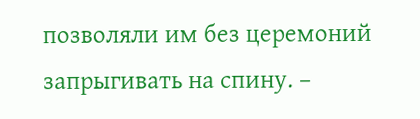позволяли им без церемоний запрыгивать на спину. –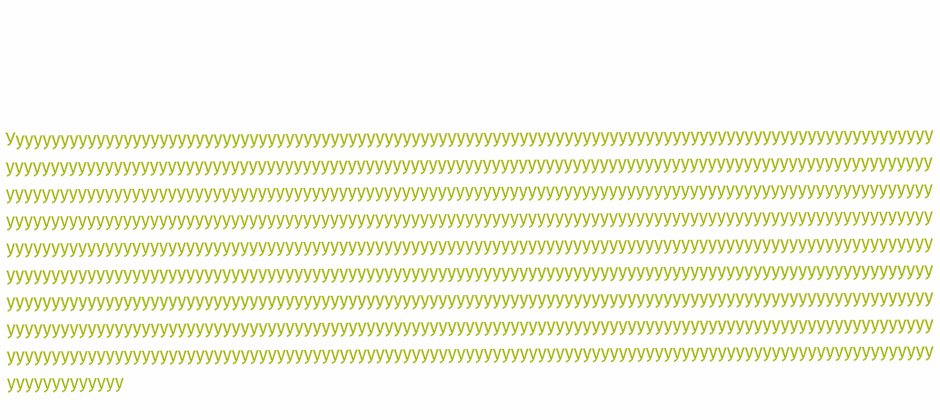Уууууууууууууууууууууууууууууууууууууууууууууууууууууууууууууууууууууууууууууууууууууууууууууууууууууууууууууууууууууууууууууууууууууууууууууууууууууууууууууууууууууууууууууууууууууууууууууууууууууууууууууууууууууууууууууууууууууууууууууууууууууууууууууууууууууууууууууууууууууууууууууууууууууууууууууууууууууууууууууууууууууууууууууууууууууууууууууууууууууууууууууууууууууууууууууууууууууууууууууууууууууууууууууууууууууууууууууууууууууууууууууууууууууууууууууууууууууууууууууууууууууууууууууууууууууууууууууууууууууууууууууууууууууууууууууууууууууууууууууууууууууууууууууууууууууууууууууууууууууууууууууууууууууууууууууууууууууууууууууууууууууууууууууууууууууууууууууууууууууууууууууууууууууууууууууууууууууууууууууууууууууууууууууууууууууууууууууууууууууууууууууууууууууууууууууууууууууууууууууууууууууууууууууууууууууууууууууууууууууууууууууууууууууууууууууууууууууууууууууууууууууууууууууууууууууууууууууууууууууууууууууууууууууууууууу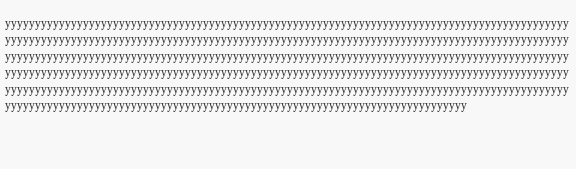ууууууууууууууууууууууууууууууууууууууууууууууууууууууууууууууууууууууууууууууууууууууууууууууууууууууууууууууууууууууууууууууууууууууууууууууууууууууууууууууууууууууууууууууууууууууууууууууууууууууууууууууууууууууууууууууууууууууууууууууууууууууууууууууууууууууууууууууууууууууууууууууууууууууууууууууууууууууууууууууууууууууууууууууууууууууууууууууууууууууууууууууууууууууууууууууууууууууууууууууууууууууууууууууууууууууууууууууууууууууууууууууууууууууууууууууууууууууууууууууууууууууууууууууууууууууууууууууууууууууууууууууууууууууууууууууууууу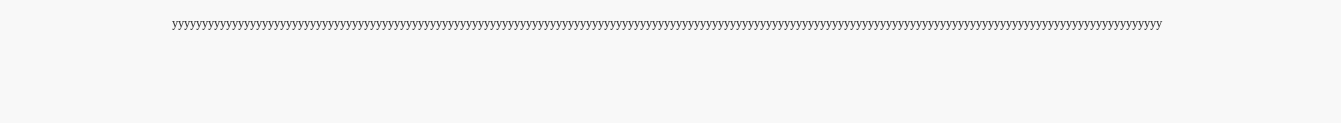ууууууууууууууууууууууууууууууууууууууууууууууууууууууууууууууууууууууууууууууууууууууууууууууууууууууууууууууууууууууууууууууууууууууууууууууууууууууууууууууууууууу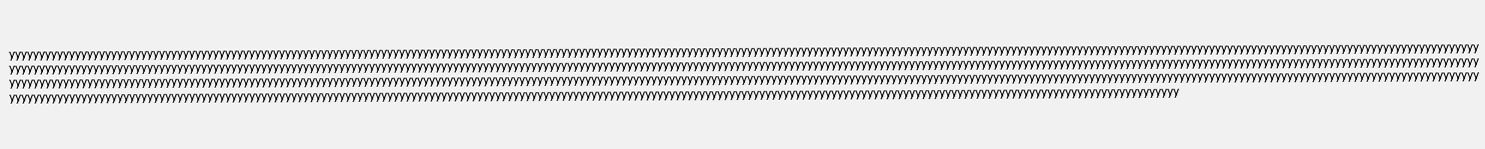уууууууууууууууууууууууууууууууууууууууууууууууууууууууууууууууууууууууууууууууууууууууууууууууууууууууууууууууууууууууууууууууууууууууууууууууууууууууууууууууууууууууууууууууууууууууууууууууууууууууууууууууууууууууууууууууууууууууууууууууууууууууууууууууууууууууууууууууууууууууууууууууууууууууууууууууууууууууууууууууууууууууууууууууууууууууууууууууууууууууууууууууууууууууууууууууууууууууууууууууууууууууууууууууууууууууууууууууууууууууууууууууууууууууууууууууууууууууууууууууууууууууууууууууууууууууууууууууууууууууууууууууууууууууууууууууууууууууууууууууууууууууууууууууууууууууууууууууууууууууууууууууууууууууууууууууууууууууууууууууууууууууууууууууууууууууууууууууууууууууууууууууууууууууууууууууууууууууууууууууууууууууууууууууууууууууууууууууууууууууууууууууууууууууууууууууууууууууууууууууууууууууууууууууууууууууууууууууууууууууууууууууууууууууууууууууууууууууууууууууууууууууууууууууууууууууууууууууууууууууууууууууууу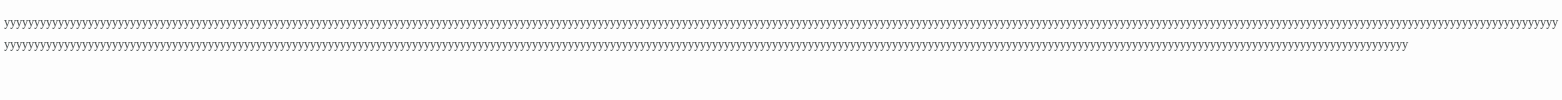ууууууууууууууууууууууууууууууууууууууууууууууууууууууууууууууууууууууууууууууууууууууууууууууууууууууууууууууууууууууууууууууууууууууууууууууууууууууууууууууууууууууууууууууууууууууууууууууууууууууууууууууууууууууууууууууууууууууууууууууууууууууууууууууууууууууууууууууууууууууууууууууууууууууууууууууууууууууууууууууууууууууууууууууууууууууууууууууууууууууууууууууууууууууууууууууууууууууууууууууууууууууууууууууууууууууууууууууууууууууууууууууууууууууууууууууууууууууууууууууууууууууууууууу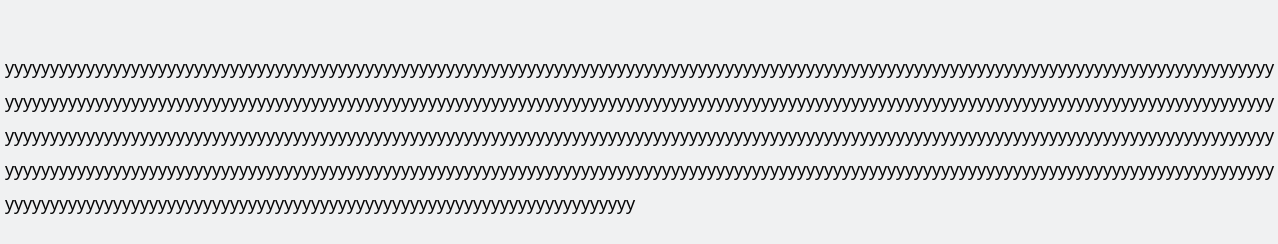уууууууууууууууууууууууууууууууууууууууууууууууууууууууууууууууууууууууууууууууууууууууууууууууууууууууууууууууууууууууууууууууууууууууууууууууууууууууууууууууууууууууууууууууууууууууууууууууууууууууууууууууууууууууууууууууууууууууууууууууууууууууууууууууууууууууууууууууууууууууууууууууууууууууууууууууууууууууууууууууууууууууууууууууууууууууууууууууууууууууууууууууууууууууууууууууууууууууууууууууууууууууууууууууууууууууууууууууууууууууууууууууууууууууууууууууууууууууууууууууууууууууууууууууууууууууууууууууууууууууууууууууууууууууууууууууууууууууууууууууууууууууууууууууууууууууууууууууууууууууууууууууууууууууууууууууууууууууууу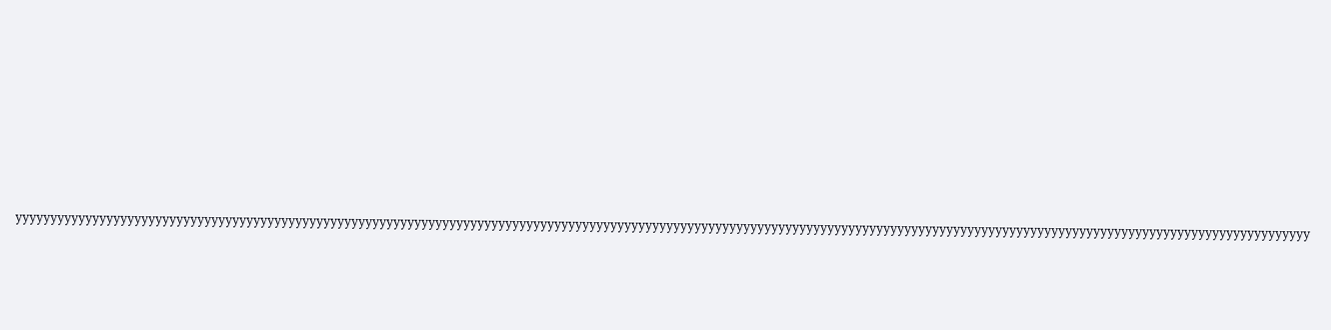ууууууууууууууууууууууууууууууууууууууууууууууууууууууууууууууууууууууууууууууууууууууууууууууууууууууууууууууууууууууууууууууууууууууууууууууууууууууууууууууууууууууууууууууууууууууууу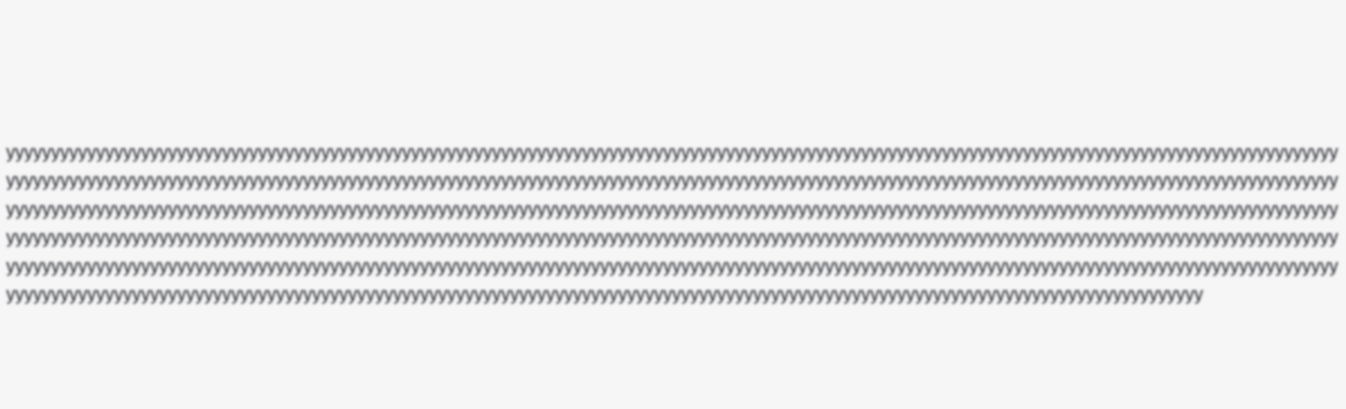ууууууууууууууууууууууууууууууууууууууууууууууууууууууууууууууууууууууууууууууууууууууууууууууууууууууууууууууууууууууууууууууууууууууууууууууууууууууууууууууууууууууууууууууууууууууууууууууууууууууууууууууууууууууууууууууууууууууууууууууууууууууууууууууууууууууууууууууууууууууууууууууууууууууууууууууууууууууууууууууууууууууууууууууууууууууууууууууууууууууууууууууууууууууууууууууууууууууууууууууууууууууууууууууууууууууууууууууууууууууууууууууууууууууууууууууууууууууууууууууууууууууууууууууууууууууууууууууууууууууууууууууууууууууууууууууууууууууууууууууууууууууууууууууууууууууууууууууууууууууууууууууууууууууууууууууууууууууууууууууууууууууууууууууууууууууууууууууууууууууууууууууууууууууууууууууууууууууууууууууууууууууууууууууууууууууууууууууууууууууууууууууууууууууууууууууууууууууууууууууууууууууууууууууууууууууууууууууууууууууууууууууууууууууууууууууууууууууууу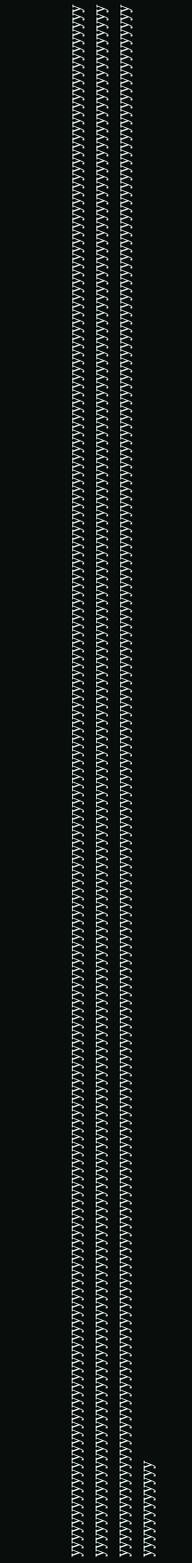уууууууууууууууууууууууууууууууууууууууууууууууууууууууууууууууууууууууууууууууууууууууууууууууууууууууууууууууууууууууууууууууууууууууууууууууууууууууууууууууууууууууууууууууууууууууууууууууууууууууууууууууууууууууууууууууууууууууууууууууууууууууууууууууууууууууууууууууууууууууууууууууууууууууууууууууууууууууууууууууууууууууууууууууууууууууууууууууууууууууууууууууууууууууууууууууууууууууууууууууууууууууууууууууууууууууууууууууууууууууууууууууууууууууууууууууууууууууууууууууууууууууууууууууууууууууууууууууууууууууууууууууууууууууууууууууууууууууууууууууууууууууууууууууууууууууууууууууууу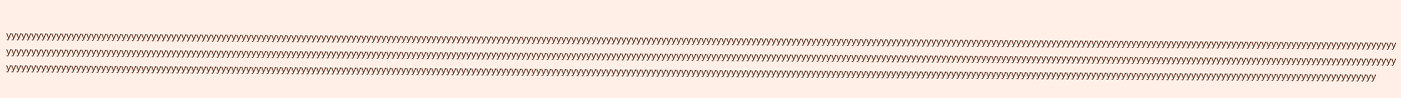уууууууууууууууууууууууууууууууууууууууууууууууууууууууууууууууууууууууууууууууууууууууууууууууууууууууууууууууууууууууууууууууууууууууууууууууууууууууууууууууууууууууууууууууууууууууууууууууууууууууууууууууууууууууууууууууууууууууууууууууууууууууууууууууууууууууууууууууууууууууууууууууууууууууууууууууууууууууууууууууууууууууууууууууууууууууууууууууууууууууууууууууууууууууууууууууууууууууууууууууууууууууууууууууууууууууууууууууууууууууууууууууууууууууууууууууууууууууууууууууууууууууууууууууууууууууууууууууууууууууууууууууууууууууууууууууууууууууууууууууууууууууууууууууууууууууууууууууууууууууууууууууууууууууууууууууууууууууууууууууууууууууууууууууууууууууууууууууууууууууууууууууууууууууууууууууууууууууууууууууууууууууууууууууууууууууууууууууууууууууууууууууууууууууууууууууууууууууууууууууууууууууууууууууууууууууууууууу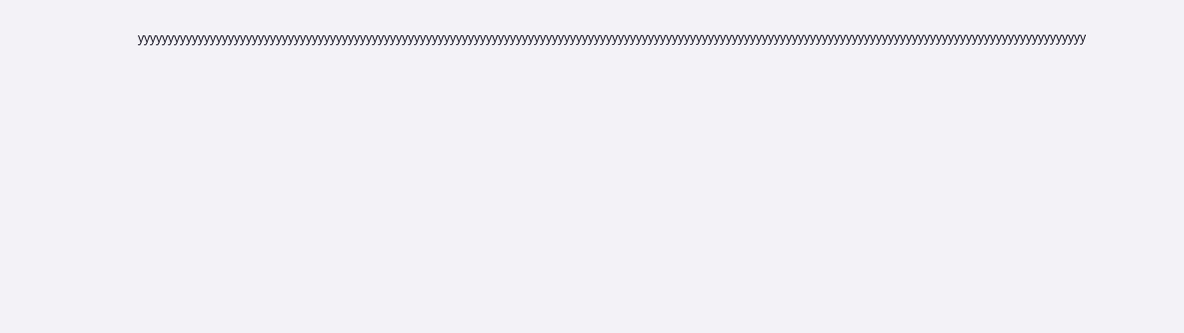уууууууууууууууууууууууууууууууууууууууууууууууууууууууууууууууууууууууууууууууууууууууууууууууууууууууууууууууууууууууууууууууууууууууууууууууууууууууууууууу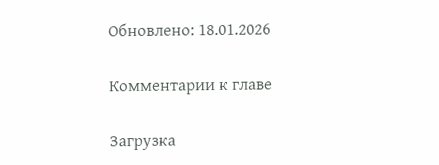Обновлено: 18.01.2026

Комментарии к главе

Загрузка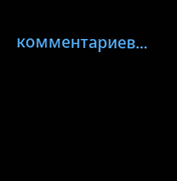комментариев...